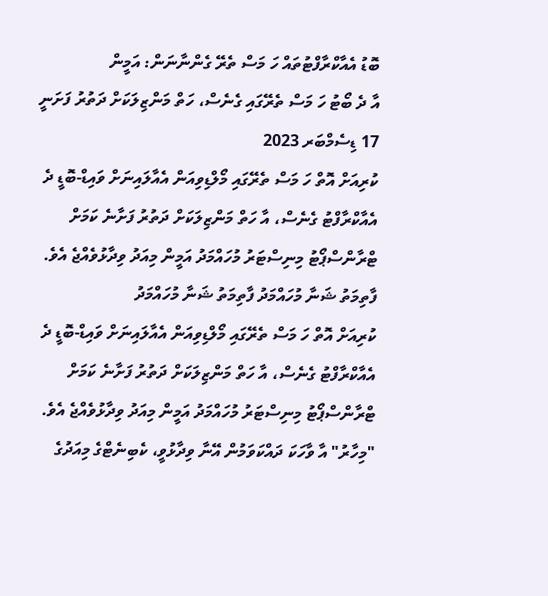ބޮޑު އެއާކްރާފްޓުތައް ހަ މަސް ތެރޭ ގެންނާނަން: އަމީން
އާ ދެ ބޯޓު ހަ މަސް ތެރޭގައި ގެނެސް، ހަތް މަންޒިލަކަށް ދަތުރު ފަށަނީ
17 ޑިސެމްބަރ 2023
ކުރިއަށް އޮތް ހަ މަސް ތެރޭގައި މޯލްޑިވިއަން އެއާލައިނަށް ވައިޑް-ބޮޑީ ދެ އެއާކްރާފްޓު ގެނެސް، އާ ހަތް މަންޒިލަކަށް ދަތުރު ފަށާނެ ކަމަށް ޓްރާންސްޕޯޓު މިނިސްޓަރު މުހައްމަދު އަމީން މިއަދު ވިދާޅުވެއްޖެ އެވެ.
ފާތިމަތު ޝަނާ މުހައްމަދު ފާތިމަތު ޝަނާ މުހައްމަދު
ކުރިއަށް އޮތް ހަ މަސް ތެރޭގައި މޯލްޑިވިއަން އެއާލައިނަށް ވައިޑް-ބޮޑީ ދެ އެއާކްރާފްޓު ގެނެސް، އާ ހަތް މަންޒިލަކަށް ދަތުރު ފަށާނެ ކަމަށް ޓްރާންސްޕޯޓު މިނިސްޓަރު މުހައްމަދު އަމީން މިއަދު ވިދާޅުވެއްޖެ އެވެ.
"މިހާރު" އާ ވާހަކަ ދައްކަވަމުން އޭނާ ވިދާޅުވީ، ކެބިނެޓްގެ މިއަދުގެ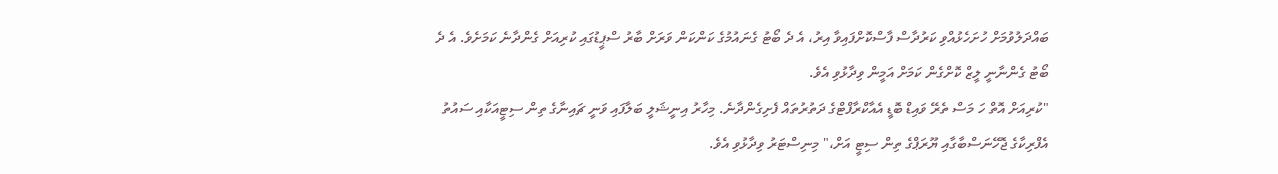ބައްދަލުވުމަށް ހުށަހެޅުއްވި ކަރުދާސް ފާސްކޮށްފައިވާ އިރު، އެ ދެ ބޯޓު ގެނައުމުގެ ކަންކަން ވަރަށް ބާރު ސްޕީޑުގައި ކުރިއަށް ގެންދާނެ ކަމަށެވެ. އެ ދެ ބޯޓު ގެންނާނީ ލީޒް ކޮށްގެން ކަމަށް އަމީން ވިދާޅުވި އެވެ.
"ކުރިއަށް އޮތް ހަ މަސް ތެރޭ ވައިޑް ބޮޑީ އެއާކްރާފްޓްގެ ދަތުރުތައް ފެށިގެންދާނެ. މިހާރު އިނީޝަލީ ބަލާފައި ވަނީ ޗައިނާގެ ތިން ސިޓީއަކާއި ސައުތު އެފްރިކާގެ ޖޮހޭނަސްބާގާއި ޔޫރަޕްގެ ތިން ސިޓީ އަށް،" މިނިސްޓަރު ވިދާޅުވި އެވެ.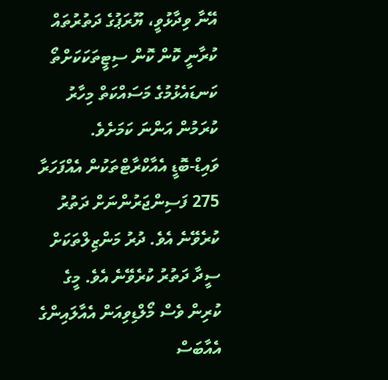އޭނާ ވިދާޅުވީ، ޔޫރަޕުގެ ދަތުރުތައް ކުރާނީ ކޮން ކޮން ސިޓީތަކަކަށްތޯ ކަނޑައެޅުމުގެ މަސައްކަތް މިހާރު ކުރަމުން އަންނަ ކަމަށެވެ.
ވައިޑް-ބޮޑީ އެއާކްރާޓްތަކުން އެއްފަހަރާ 275 ފަސިންޖަރުންނަށް ދަތުރު ކުރެވޭނެ އެވެ. ދުރު މަންޒިލްތަކަށް ސީދާ ދަތުރު ކުރެވޭނެ އެވެ. މީގެ ކުރިން ވެސް މޯލްޑިވިއަން އެއާލައިންގެ އެއާބަސް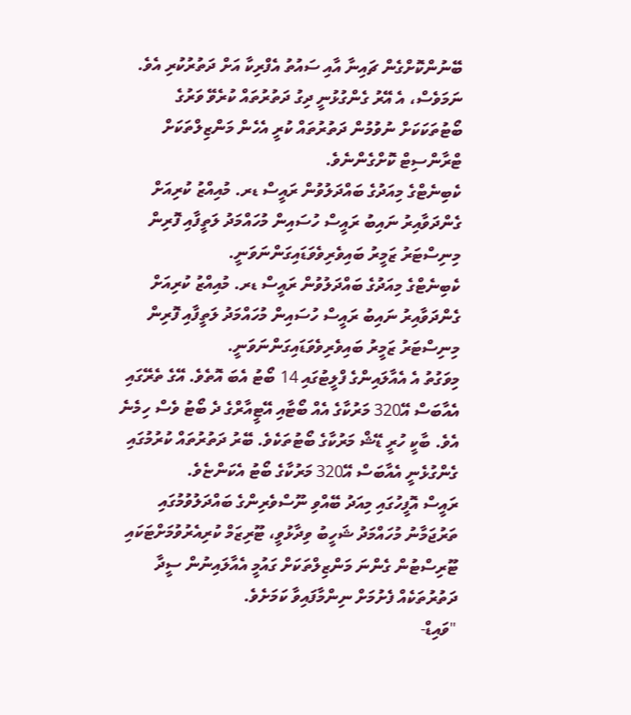ބޭނުންކޮށްގެން ޗައިނާ އާއި ސައުތު އެފްރިކާ އަށް ދަތުރުކުރި އެވެ. ނަމަވެސް، އެ އޭރު ގެންގުޅުނީ ދިގު ދަތުރުތައް ކުރެވޭ ވަރުގެ ބޯޓުތަކަކަށް ނުވުމުން ދަތުރުތައް ކުރީ އެހެން މަންޒިލްތަކަށް ޓްރާންސިޓް ކޮށްގެންނެވެ.
ކެބިނެޓްގެ މިއަދުގެ ބައްދަލުވުން ރައީސް ޑރ. މުއިއްޒު ކުރިއަށް ގެންދަވާއިރު ނައިބު ރައީސް ހުސައިން މުހައްމަދު ލަތީފާއި ފޮރިން މިނިސްޓަރު ޒަމީރު ބައިވެރިވެވަޑައިގަންނަވަނީ.
ކެބިނެޓްގެ މިއަދުގެ ބައްދަލުވުން ރައީސް ޑރ. މުއިއްޒު ކުރިއަށް ގެންދަވާއިރު ނައިބު ރައީސް ހުސައިން މުހައްމަދު ލަތީފާއި ފޮރިން މިނިސްޓަރު ޒަމީރު ބައިވެރިވެވަޑައިގަންނަވަނީ.
މިވަގުތު އެ އެއާލައިންގެ ފްލީޓުގައި 14 ބޯޓު އެބަ އޮތެވެ. އޭގެ ތެރޭގައި އެއާބަސް އޭ320 މަރުކާގެ އެއް ބޯޓާއި އޭޓީއާރްގެ ދެ ބޯޓު ވެސް ހިމެނެ އެވެ. ބާކީ ހުރީ ޑޭޝް މަރުކާގެ ބޯޓުތަކެވެ. ބޭރު ދަތުރުތައް ކުރުމުގައި ގެންގުޅެނީ އެއާބަސް އޭ320 މަރުކާގެ ބޯޓު އެކަންޏެވެ.
ރައީސް އޮފީހުގައި މިއަދު ބޭއްވި ނޫސްވެރިންގެ ބައްދަލުވުމުގައި ތަރުޖަމާނު މުހައްމަދު ޝަހީބު ވިދާޅުވީ، ޓޫރިޒަމް ކުރިއެރުވުމަށްޓަކައި ޓޫރިސްޓުން ގެންނަ މަންޒިލްތަކަށް ގައުމީ އެއާލައިނުން ސީދާ ދަތުރުތަކެއް ފެށުމަށް ނިންމާފައިވާ ކަމަށެވެ.
"ވައިޑް-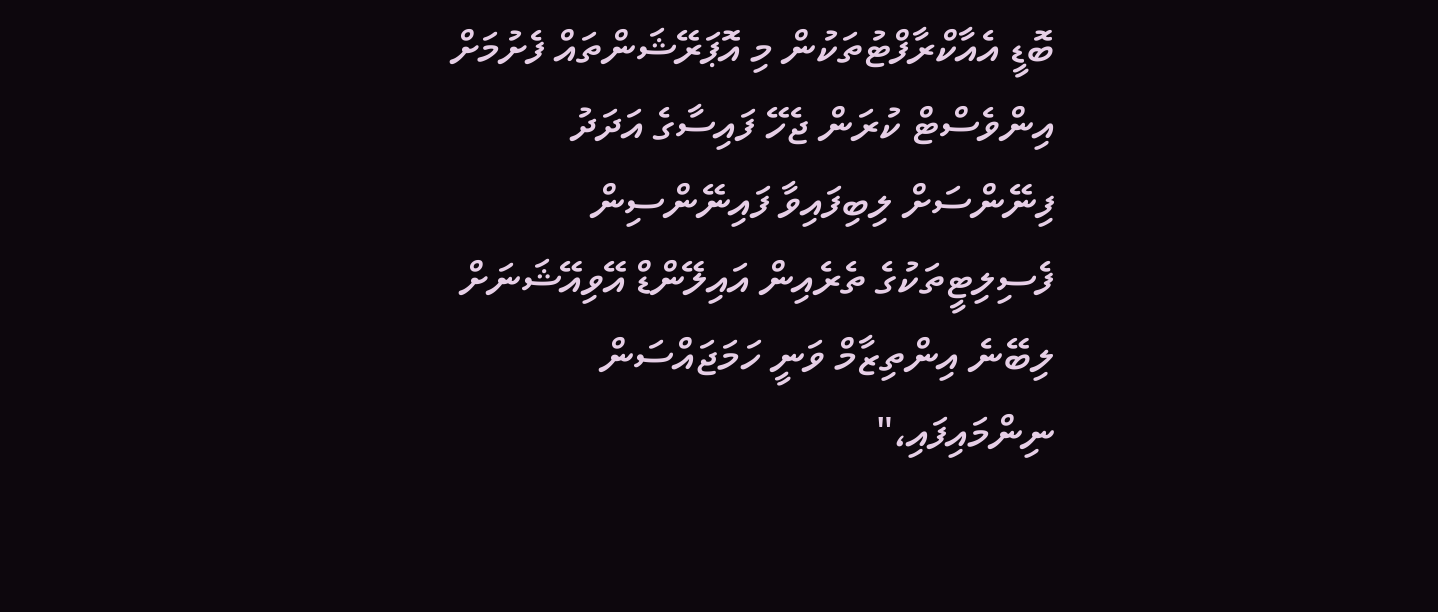ބޮޑީ އެއާކްރާފްޓުތަކުން މި އޮޕަރޭޝަންތައް ފެށުމަށް އިންވެސްޓް ކުރަން ޖެހޭ ފައިސާގެ އަދަދު ފިނޭންސަށް ލިބިފައިވާ ފައިނޭންސިން ފެސިލިޓީތަކުގެ ތެރެއިން އައިލޭންޑް އޭވިއޭޝަނަށް ލިބޭނެ އިންތިޒާމް ވަނީ ހަމަޖައްސަން ނިންމައިފައި،"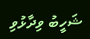ޝަހީބު ވިދާޅުވި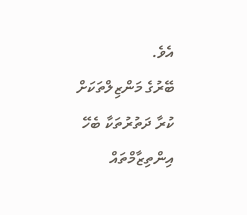އެވެ.
ބޭރުގެ މަންޒިލްތަކަށް ކުރާ ދަތުރުތަކާ ބެހޭ އިންތިޒާމްތައް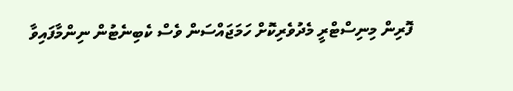ފޮރިން މިނިސްޓްރީ މެދުވެރިކޮށް ހަމަޖައްސަން ވެސް ކެބިނެޓުން ނިންމާފައިވާ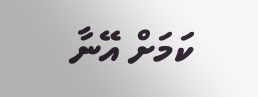ކަމަށް އޭނާ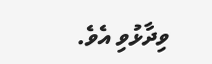ވިދާޅުވި އެވެ.